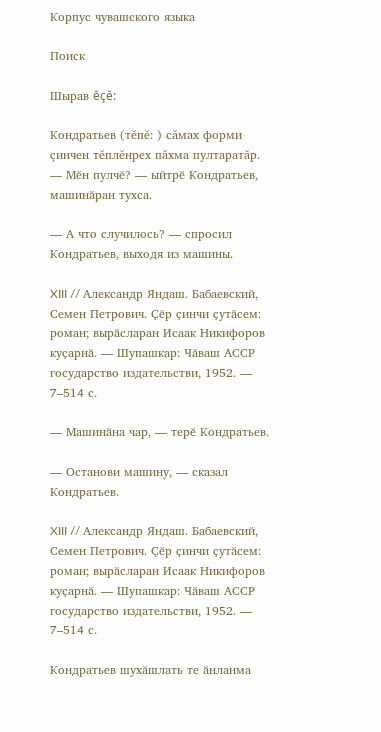Корпус чувашского языка

Поиск

Шырав ĕçĕ:

Кондратьев (тĕпĕ: ) сăмах форми çинчен тĕплĕнрех пăхма пултаратăр.
— Мӗн пулчӗ? — ыйтрӗ Кондратьев, машинӑран тухса.

— А что случилось? — спросил Кондратьев, выходя из машины.

XIII // Александр Яндаш. Бабаевский, Семен Петрович. Ҫӗр ҫинчи ҫутӑсем: роман; вырӑсларан Исаак Никифоров куҫарнӑ. — Шупашкар: Чӑваш АССР государство издательстви, 1952. — 7–514 с.

— Машинӑна чар, — терӗ Кондратьев.

— Останови машину, — сказал Кондратьев.

XIII // Александр Яндаш. Бабаевский, Семен Петрович. Ҫӗр ҫинчи ҫутӑсем: роман; вырӑсларан Исаак Никифоров куҫарнӑ. — Шупашкар: Чӑваш АССР государство издательстви, 1952. — 7–514 с.

Кондратьев шухӑшлать те ӑнланма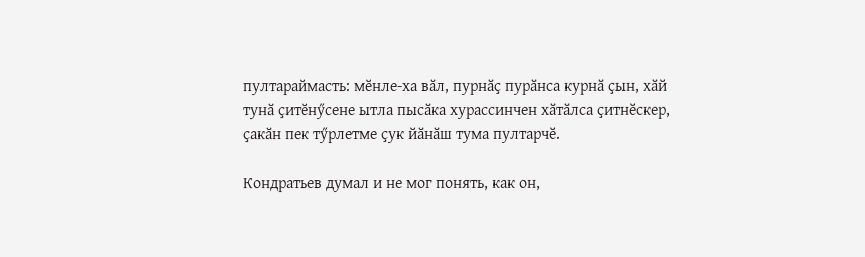пултараймасть: мӗнле-ха вӑл, пурнӑҫ пурӑнса курнӑ ҫын, хӑй тунӑ ҫитӗнӳсене ытла пысӑка хурассинчен хӑтӑлса ҫитнӗскер, ҫакӑн пек тӳрлетме ҫук йӑнӑш тума пултарчӗ.

Кондратьев думал и не мог понять, как он,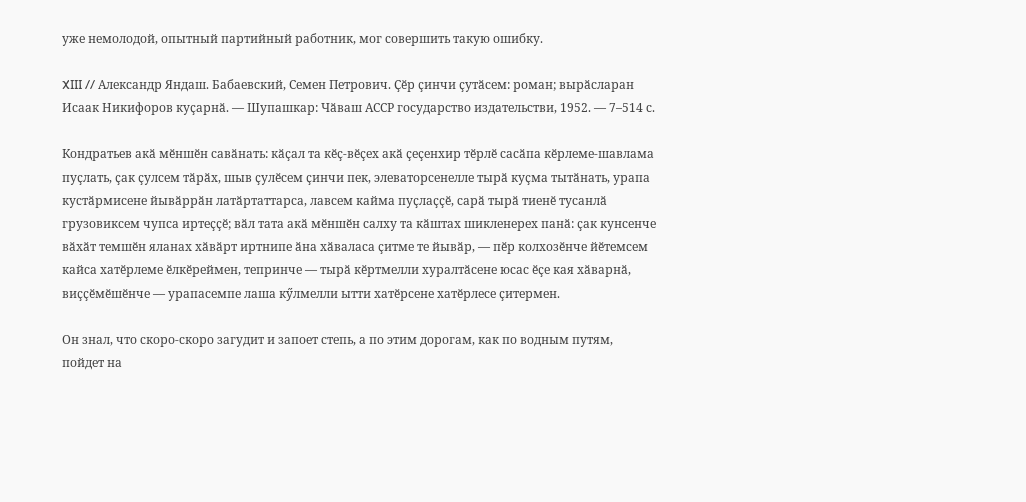уже немолодой, опытный партийный работник, мог совершить такую ошибку.

XIII // Александр Яндаш. Бабаевский, Семен Петрович. Ҫӗр ҫинчи ҫутӑсем: роман; вырӑсларан Исаак Никифоров куҫарнӑ. — Шупашкар: Чӑваш АССР государство издательстви, 1952. — 7–514 с.

Кондратьев акӑ мӗншӗн савӑнать: кӑҫал та кӗҫ-вӗҫех акӑ ҫеҫенхир тӗрлӗ сасӑпа кӗрлеме-шавлама пуҫлать, ҫак ҫулсем тӑрӑх, шыв ҫулӗсем ҫинчи пек, элеваторсенелле тырӑ куҫма тытӑнать, урапа кустӑрмисене йывӑррӑн латӑртаттарса, лавсем кайма пуҫлаҫҫӗ, сарӑ тырӑ тиенӗ тусанлӑ грузовиксем чупса иртеҫҫӗ; вӑл тата акӑ мӗншӗн салху та кӑштах шикленерех панӑ: ҫак кунсенче вӑхӑт темшӗн яланах хӑвӑрт иртнипе ӑна хӑваласа ҫитме те йывӑр, — пӗр колхозӗнче йӗтемсем кайса хатӗрлеме ӗлкӗреймен, тепринче — тырӑ кӗртмелли хуралтӑсене юсас ӗҫе кая хӑварнӑ, виҫҫӗмӗшӗнче — урапасемпе лаша кӳлмелли ытти хатӗрсене хатӗрлесе ҫитермен.

Он знал, что скоро-скоро загудит и запоет степь, а по этим дорогам, как по водным путям, пойдет на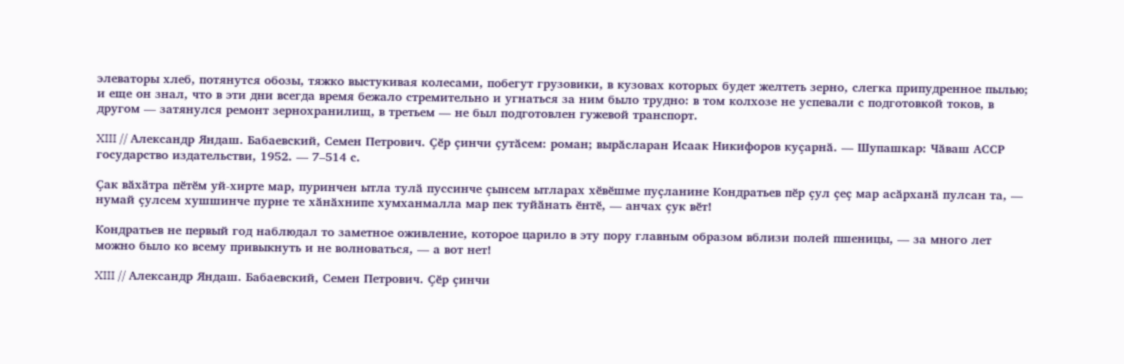элеваторы хлеб, потянутся обозы, тяжко выстукивая колесами, побегут грузовики, в кузовах которых будет желтеть зерно, слегка припудренное пылью; и еще он знал, что в эти дни всегда время бежало стремительно и угнаться за ним было трудно: в том колхозе не успевали с подготовкой токов, в другом — затянулся ремонт зернохранилищ, в третьем — не был подготовлен гужевой транспорт.

XIII // Александр Яндаш. Бабаевский, Семен Петрович. Ҫӗр ҫинчи ҫутӑсем: роман; вырӑсларан Исаак Никифоров куҫарнӑ. — Шупашкар: Чӑваш АССР государство издательстви, 1952. — 7–514 с.

Ҫак вӑхӑтра пӗтӗм уй-хирте мар, пуринчен ытла тулӑ пуссинче ҫынсем ытларах хӗвӗшме пуҫланине Кондратьев пӗр ҫул ҫеҫ мар асӑрханӑ пулсан та, — нумай ҫулсем хушшинче пурне те хӑнӑхнипе хумханмалла мар пек туйӑнать ӗнтӗ, — анчах ҫук вӗт!

Кондратьев не первый год наблюдал то заметное оживление, которое царило в эту пору главным образом вблизи полей пшеницы, — за много лет можно было ко всему привыкнуть и не волноваться, — а вот нет!

XIII // Александр Яндаш. Бабаевский, Семен Петрович. Ҫӗр ҫинчи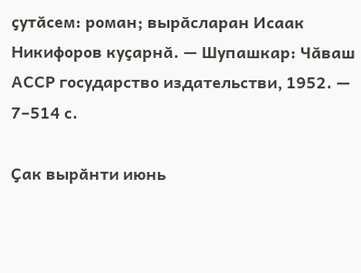ҫутӑсем: роман; вырӑсларан Исаак Никифоров куҫарнӑ. — Шупашкар: Чӑваш АССР государство издательстви, 1952. — 7–514 с.

Ҫак вырӑнти июнь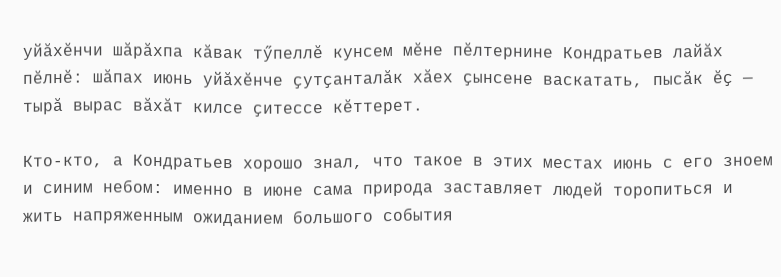уйӑхӗнчи шӑрӑхпа кӑвак тӳпеллӗ кунсем мӗне пӗлтернине Кондратьев лайӑх пӗлнӗ: шӑпах июнь уйӑхӗнче ҫутҫанталӑк хӑех ҫынсене васкатать, пысӑк ӗҫ — тырӑ вырас вӑхӑт килсе ҫитессе кӗттерет.

Кто-кто, а Кондратьев хорошо знал, что такое в этих местах июнь с его зноем и синим небом: именно в июне сама природа заставляет людей торопиться и жить напряженным ожиданием большого события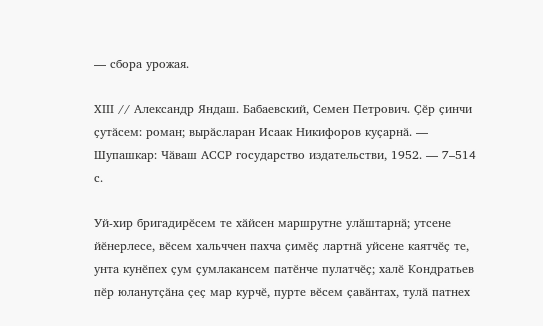— сбора урожая.

XIII // Александр Яндаш. Бабаевский, Семен Петрович. Ҫӗр ҫинчи ҫутӑсем: роман; вырӑсларан Исаак Никифоров куҫарнӑ. — Шупашкар: Чӑваш АССР государство издательстви, 1952. — 7–514 с.

Уй-хир бригадирӗсем те хӑйсен маршрутне улӑштарнӑ; утсене йӗнерлесе, вӗсем хальччен пахча ҫимӗҫ лартнӑ уйсене каятчӗҫ те, унта кунӗпех ҫум ҫумлакансем патӗнче пулатчӗҫ; халӗ Кондратьев пӗр юланутҫӑна ҫеҫ мар курчӗ, пурте вӗсем ҫавӑнтах, тулӑ патнех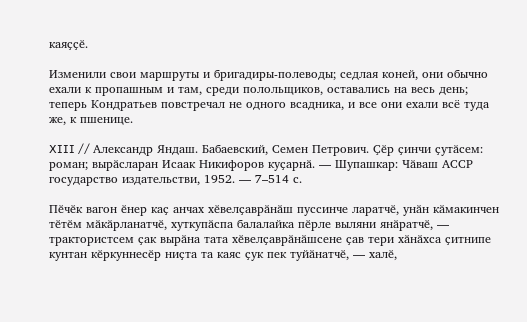каяҫҫӗ.

Изменили свои маршруты и бригадиры-полеводы; седлая коней, они обычно ехали к пропашным и там, среди полольщиков, оставались на весь день; теперь Кондратьев повстречал не одного всадника, и все они ехали всё туда же, к пшенице.

XIII // Александр Яндаш. Бабаевский, Семен Петрович. Ҫӗр ҫинчи ҫутӑсем: роман; вырӑсларан Исаак Никифоров куҫарнӑ. — Шупашкар: Чӑваш АССР государство издательстви, 1952. — 7–514 с.

Пӗчӗк вагон ӗнер каҫ анчах хӗвелҫаврӑнӑш пуссинче ларатчӗ, унӑн кӑмакинчен тӗтӗм мӑкӑрланатчӗ, хуткупӑспа балалайка пӗрле выляни янӑратчӗ, — трактористсем ҫак вырӑна тата хӗвелҫаврӑнӑшсене ҫав тери хӑнӑхса ҫитнипе кунтан кӗркуннесӗр ниҫта та каяс ҫук пек туйӑнатчӗ, — халӗ,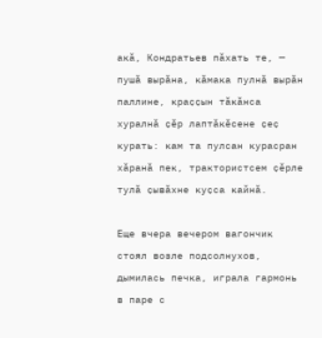акӑ, Кондратьев пӑхать те, — пушӑ вырӑна, кӑмака пулнӑ вырӑн паллине, краҫҫын тӑкӑнса хуралнӑ ҫӗр лаптӑкӗсене ҫеҫ курать: кам та пулсан курасран хӑранӑ пек, трактористсем ҫӗрле тулӑ ҫывӑхне куҫса кайнӑ.

Еще вчера вечером вагончик стоял возле подсолнухов, дымилась печка, играла гармонь в паре с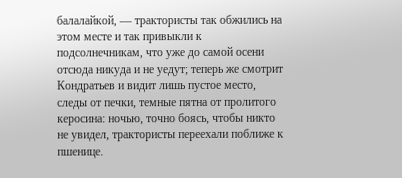балалайкой, — трактористы так обжились на этом месте и так привыкли к подсолнечникам, что уже до самой осени отсюда никуда и не уедут; теперь же смотрит Кондратьев и видит лишь пустое место, следы от печки, темные пятна от пролитого керосина: ночью, точно боясь, чтобы никто не увидел, трактористы переехали поближе к пшенице.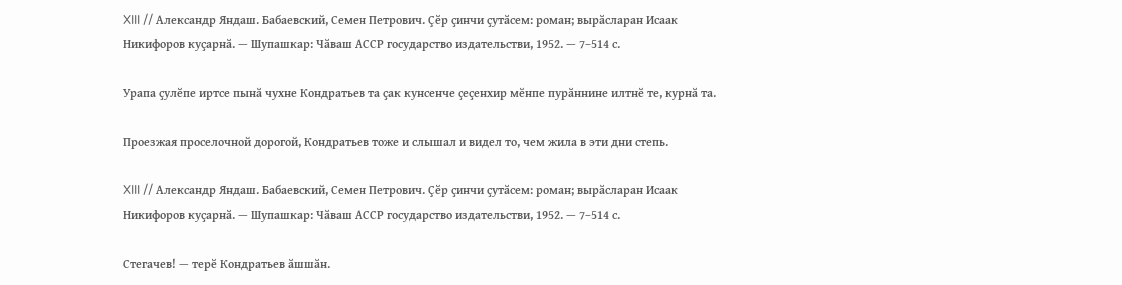XIII // Александр Яндаш. Бабаевский, Семен Петрович. Ҫӗр ҫинчи ҫутӑсем: роман; вырӑсларан Исаак Никифоров куҫарнӑ. — Шупашкар: Чӑваш АССР государство издательстви, 1952. — 7–514 с.

Урапа ҫулӗпе иртсе пынӑ чухне Кондратьев та ҫак кунсенче ҫеҫенхир мӗнпе пурӑннине илтнӗ те, курнӑ та.

Проезжая проселочной дорогой, Кондратьев тоже и слышал и видел то, чем жила в эти дни степь.

XIII // Александр Яндаш. Бабаевский, Семен Петрович. Ҫӗр ҫинчи ҫутӑсем: роман; вырӑсларан Исаак Никифоров куҫарнӑ. — Шупашкар: Чӑваш АССР государство издательстви, 1952. — 7–514 с.

Стегачев! — терӗ Кондратьев ӑшшӑн.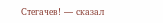Стегачев! — сказал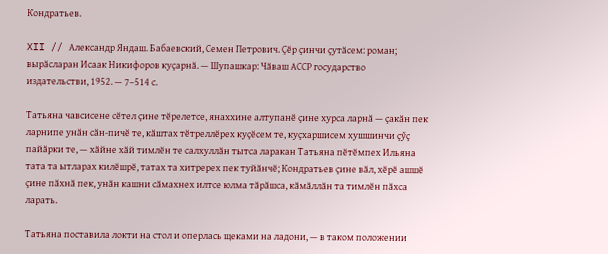Кондратьев.

XII // Александр Яндаш. Бабаевский, Семен Петрович. Ҫӗр ҫинчи ҫутӑсем: роман; вырӑсларан Исаак Никифоров куҫарнӑ. — Шупашкар: Чӑваш АССР государство издательстви, 1952. — 7–514 с.

Татьяна чавсисене сӗтел ҫине тӗрелетсе, янаххине алтупанӗ ҫине хурса ларнӑ — ҫакӑн пек ларнипе унӑн сӑн-пичӗ те, кӑштах тӗтреллӗрех куҫӗсем те, куҫхаршисем хушшинчи ҫӳҫ пайӑрки те, — хӑйне хӑй тимлӗн те салхуллӑн тытса ларакан Татьяна пӗтӗмпех Ильяна тата та ытларах килӗшрӗ, татах та хитререх пек туйӑнчӗ; Кондратьев ҫине вӑл, хӗрӗ ашшӗ ҫине пӑхнӑ пек, унӑн кашни сӑмахнех илтсе юлма тӑрӑшса, кӑмӑллӑн та тимлӗн пӑхса ларать.

Татьяна поставила локти на стол и оперлась щеками на ладони, — в таком положении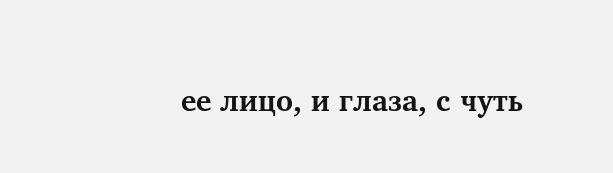ее лицо, и глаза, с чуть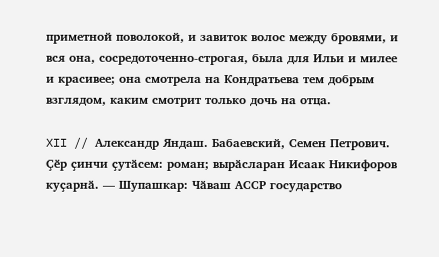приметной поволокой, и завиток волос между бровями, и вся она, сосредоточенно-строгая, была для Ильи и милее и красивее; она смотрела на Кондратьева тем добрым взглядом, каким смотрит только дочь на отца.

XII // Александр Яндаш. Бабаевский, Семен Петрович. Ҫӗр ҫинчи ҫутӑсем: роман; вырӑсларан Исаак Никифоров куҫарнӑ. — Шупашкар: Чӑваш АССР государство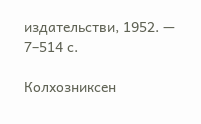издательстви, 1952. — 7–514 с.

Колхозниксен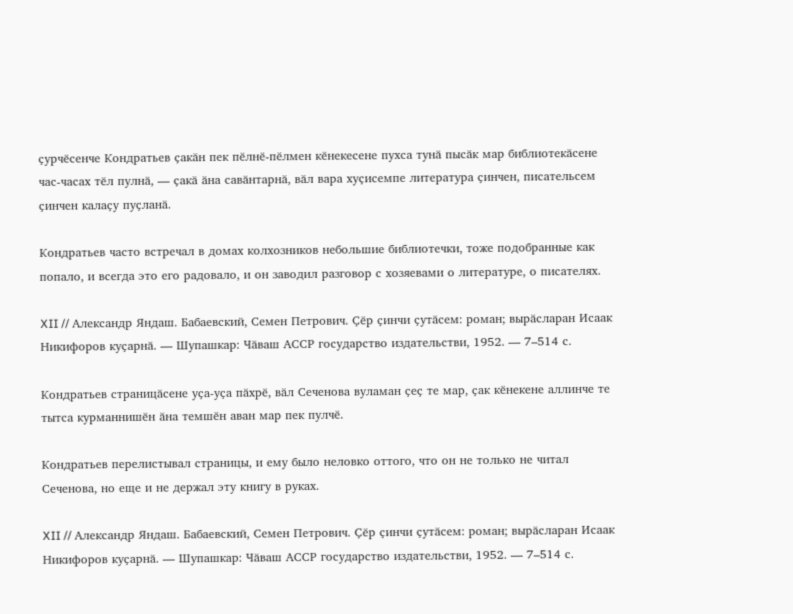ҫурчӗсенче Кондратьев ҫакӑн пек пӗлнӗ-пӗлмен кӗнекесене пухса тунӑ пысӑк мар библиотекӑсене час-часах тӗл пулнӑ, — ҫакӑ ӑна савӑнтарнӑ, вӑл вара хуҫисемпе литература ҫинчен, писательсем ҫинчен калаҫу пуҫланӑ.

Кондратьев часто встречал в домах колхозников небольшие библиотечки, тоже подобранные как попало, и всегда это его радовало, и он заводил разговор с хозяевами о литературе, о писателях.

XII // Александр Яндаш. Бабаевский, Семен Петрович. Ҫӗр ҫинчи ҫутӑсем: роман; вырӑсларан Исаак Никифоров куҫарнӑ. — Шупашкар: Чӑваш АССР государство издательстви, 1952. — 7–514 с.

Кондратьев страницӑсене уҫа-уҫа пӑхрӗ, вӑл Сеченова вуламан ҫеҫ те мар, ҫак кӗнекене аллинче те тытса курманнишӗн ӑна темшӗн аван мар пек пулчӗ.

Кондратьев перелистывал страницы, и ему было неловко оттого, что он не только не читал Сеченова, но еще и не держал эту книгу в руках.

XII // Александр Яндаш. Бабаевский, Семен Петрович. Ҫӗр ҫинчи ҫутӑсем: роман; вырӑсларан Исаак Никифоров куҫарнӑ. — Шупашкар: Чӑваш АССР государство издательстви, 1952. — 7–514 с.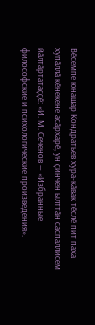Вӗсемпе юнашар Кондратьев хура-кӑвак тӗслӗ пит паха хупӑллӑ кӗнекене асӑрхарӗ, ун ҫинчен ылттӑн саспаллисем йӑлтӑртатаҫҫӗ: «И. М. Сеченов — «Избранные философские и психологические произведения».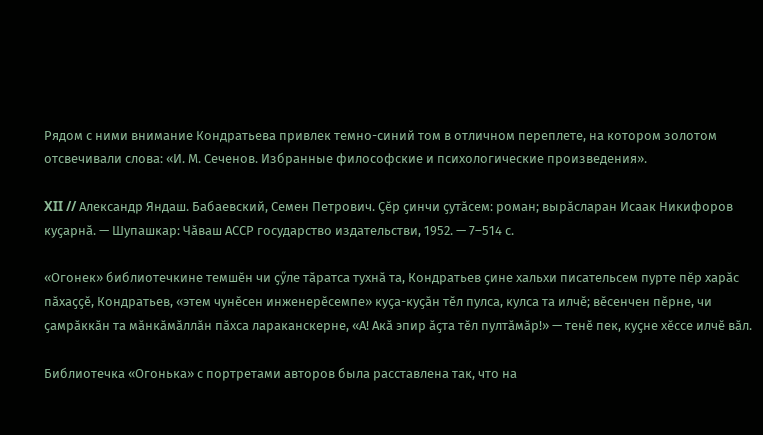Рядом с ними внимание Кондратьева привлек темно-синий том в отличном переплете, на котором золотом отсвечивали слова: «И. М. Сеченов. Избранные философские и психологические произведения».

XII // Александр Яндаш. Бабаевский, Семен Петрович. Ҫӗр ҫинчи ҫутӑсем: роман; вырӑсларан Исаак Никифоров куҫарнӑ. — Шупашкар: Чӑваш АССР государство издательстви, 1952. — 7–514 с.

«Огонек» библиотечкине темшӗн чи ҫӳле тӑратса тухнӑ та, Кондратьев ҫине хальхи писательсем пурте пӗр харӑс пӑхаҫҫӗ, Кондратьев, «этем чунӗсен инженерӗсемпе» куҫа-куҫӑн тӗл пулса, кулса та илчӗ; вӗсенчен пӗрне, чи ҫамрӑккӑн та мӑнкӑмӑллӑн пӑхса лараканскерне, «А! Акӑ эпир ӑҫта тӗл пултӑмӑр!» — тенӗ пек, куҫне хӗссе илчӗ вӑл.

Библиотечка «Огонька» с портретами авторов была расставлена так, что на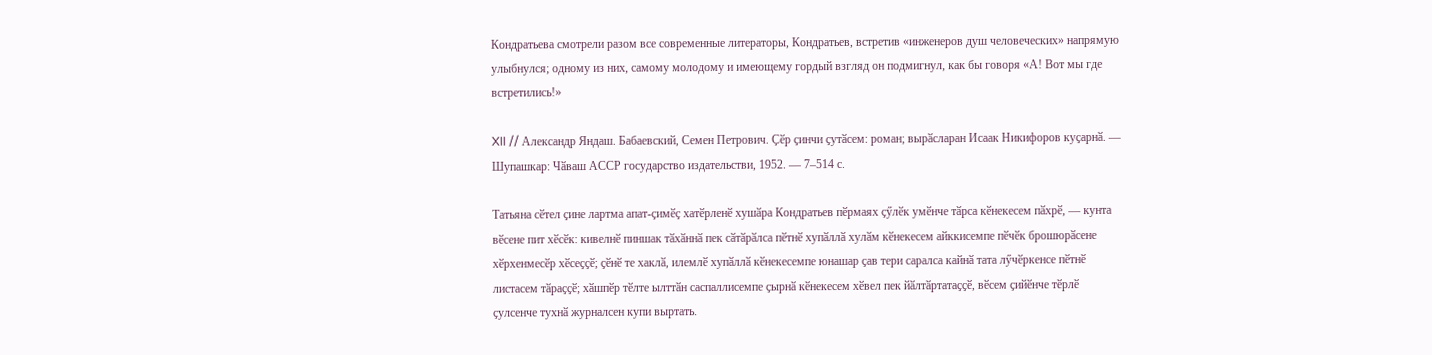Кондратьева смотрели разом все современные литераторы, Кондратьев, встретив «инженеров душ человеческих» напрямую улыбнулся; одному из них, самому молодому и имеющему гордый взгляд он подмигнул, как бы говоря «А! Вот мы где встретились!»

XII // Александр Яндаш. Бабаевский, Семен Петрович. Ҫӗр ҫинчи ҫутӑсем: роман; вырӑсларан Исаак Никифоров куҫарнӑ. — Шупашкар: Чӑваш АССР государство издательстви, 1952. — 7–514 с.

Татьяна сӗтел ҫине лартма апат-ҫимӗҫ хатӗрленӗ хушӑра Кондратьев пӗрмаях ҫӳлӗк умӗнче тӑрса кӗнекесем пӑхрӗ, — кунта вӗсене пит хӗсӗк: кивелнӗ пиншак тӑхӑннӑ пек сӑтӑрӑлса пӗтнӗ хупӑллӑ хулӑм кӗнекесем айккисемпе пӗчӗк брошюрӑсене хӗрхенмесӗр хӗсеҫҫӗ; ҫӗнӗ те хаклӑ, илемлӗ хупӑллӑ кӗнекесемпе юнашар ҫав тери саралса кайнӑ тата лӳчӗркенсе пӗтнӗ листасем тӑраҫҫӗ; хӑшпӗр тӗлте ылттӑн саспаллисемпе ҫырнӑ кӗнекесем хӗвел пек йӑлтӑртатаҫҫӗ, вӗсем ҫийӗнче тӗрлӗ ҫулсенче тухнӑ журналсен купи выртать.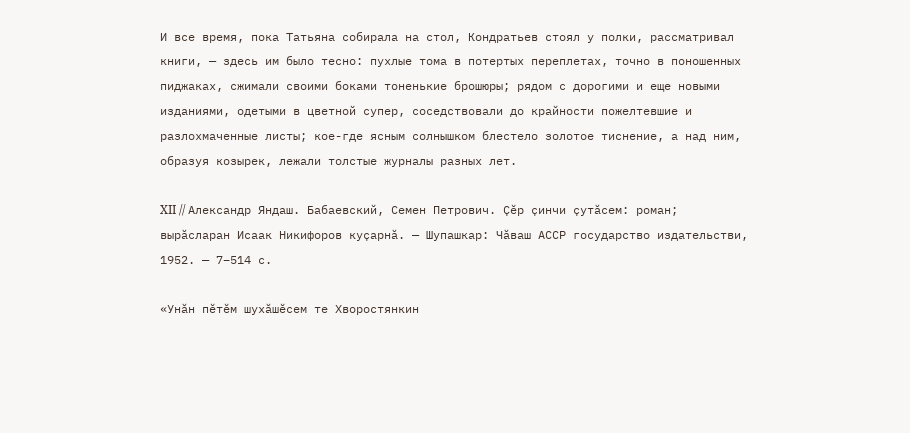И все время, пока Татьяна собирала на стол, Кондратьев стоял у полки, рассматривал книги, — здесь им было тесно: пухлые тома в потертых переплетах, точно в поношенных пиджаках, сжимали своими боками тоненькие брошюры; рядом с дорогими и еще новыми изданиями, одетыми в цветной супер, соседствовали до крайности пожелтевшие и разлохмаченные листы; кое-где ясным солнышком блестело золотое тиснение, а над ним, образуя козырек, лежали толстые журналы разных лет.

XII // Александр Яндаш. Бабаевский, Семен Петрович. Ҫӗр ҫинчи ҫутӑсем: роман; вырӑсларан Исаак Никифоров куҫарнӑ. — Шупашкар: Чӑваш АССР государство издательстви, 1952. — 7–514 с.

«Унӑн пӗтӗм шухӑшӗсем те Хворостянкин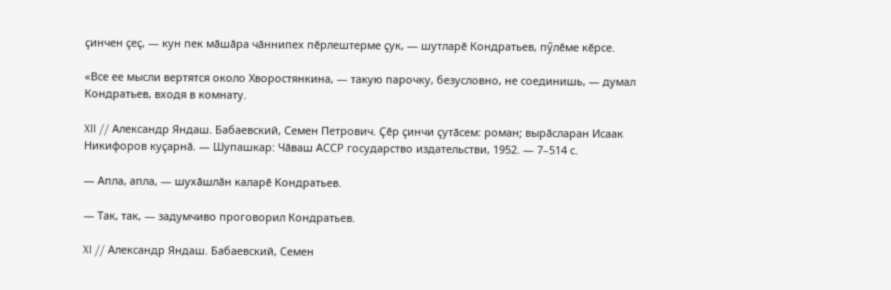ҫинчен ҫеҫ, — кун пек мӑшӑра чӑннипех пӗрлештерме ҫук, — шутларӗ Кондратьев, пӳлӗме кӗрсе.

«Все ее мысли вертятся около Хворостянкина, — такую парочку, безусловно, не соединишь, — думал Кондратьев, входя в комнату.

XII // Александр Яндаш. Бабаевский, Семен Петрович. Ҫӗр ҫинчи ҫутӑсем: роман; вырӑсларан Исаак Никифоров куҫарнӑ. — Шупашкар: Чӑваш АССР государство издательстви, 1952. — 7–514 с.

— Апла, апла, — шухӑшлӑн каларӗ Кондратьев.

— Так, так, — задумчиво проговорил Кондратьев.

XI // Александр Яндаш. Бабаевский, Семен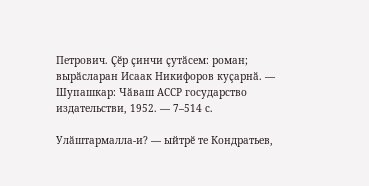Петрович. Ҫӗр ҫинчи ҫутӑсем: роман; вырӑсларан Исаак Никифоров куҫарнӑ. — Шупашкар: Чӑваш АССР государство издательстви, 1952. — 7–514 с.

Улӑштармалла-и? — ыйтрӗ те Кондратьев,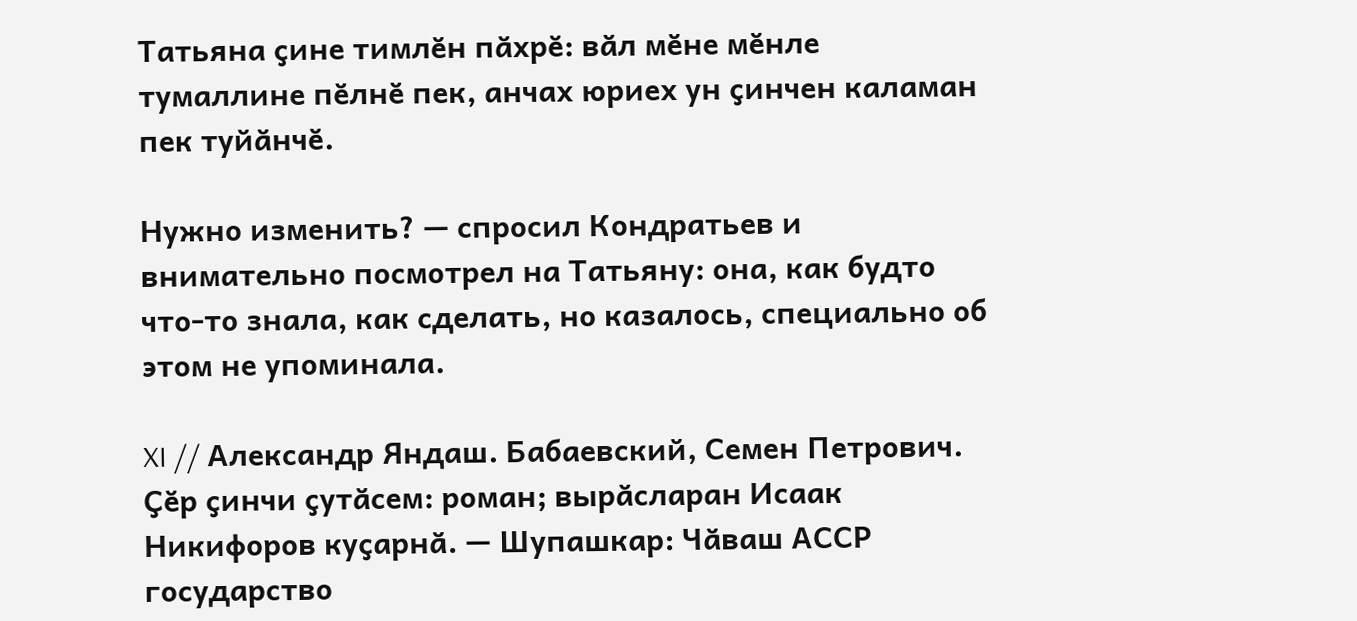Татьяна ҫине тимлӗн пӑхрӗ: вӑл мӗне мӗнле тумаллине пӗлнӗ пек, анчах юриех ун ҫинчен каламан пек туйӑнчӗ.

Нужно изменить? — спросил Кондратьев и внимательно посмотрел на Татьяну: она, как будто что-то знала, как сделать, но казалось, специально об этом не упоминала.

XI // Александр Яндаш. Бабаевский, Семен Петрович. Ҫӗр ҫинчи ҫутӑсем: роман; вырӑсларан Исаак Никифоров куҫарнӑ. — Шупашкар: Чӑваш АССР государство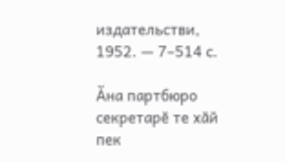издательстви, 1952. — 7–514 с.

Ӑна партбюро секретарӗ те хӑй пек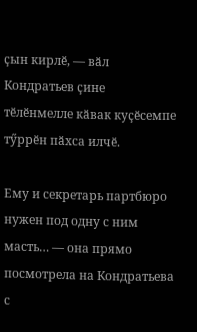ҫын кирлӗ, — вӑл Кондратьев ҫине тӗлӗнмелле кӑвак куҫӗсемпе тӳррӗн пӑхса илчӗ.

Ему и секретарь партбюро нужен под одну с ним масть… — она прямо посмотрела на Кондратьева с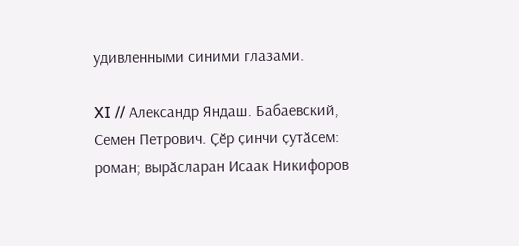удивленными синими глазами.

XI // Александр Яндаш. Бабаевский, Семен Петрович. Ҫӗр ҫинчи ҫутӑсем: роман; вырӑсларан Исаак Никифоров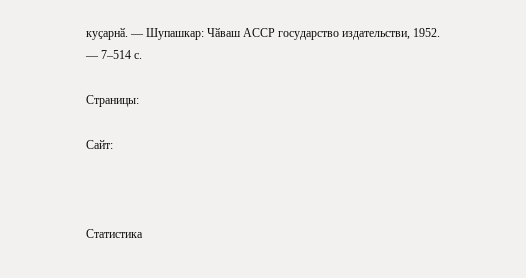куҫарнӑ. — Шупашкар: Чӑваш АССР государство издательстви, 1952. — 7–514 с.

Страницы:

Сайт:



Статистика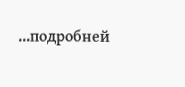...подробней